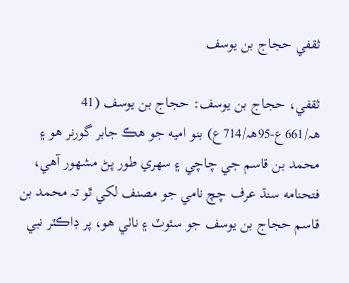ثقفي حجاج بن يوسف

ثقفي، حجاج بن يوسف: حجاج بن يوسف (41 ھہ/661ع-95ھہ/714ع) بنو اميه جو هڪ جابر گورنر هو ۽ محمد بن قاسم جي چاچي ۽ سهري طور پڻ مشھور آهي، فتحنامه سنڌ عرف چچ نامي جو مصنف لکي ٿو تہ محمد بن قاسم حجاج بن يوسف جو سئوٽ ۽ ناٺي هو، پر ڊاڪٽر نبي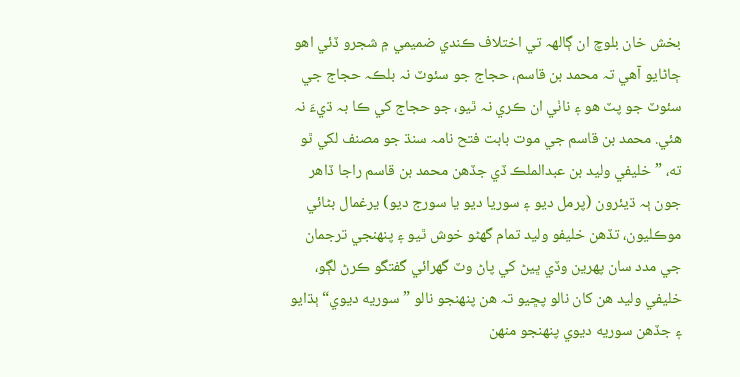بخش خان بلوچ ان ڳالھہ تي اختلاف ڪندي ضميمي ۾ شجرو ڏئي اهو ڄاڻايو آهي تہ محمد بن قاسم، حجاج جو سئوٽ نہ بلڪہ حجاج جي سئوٽ جو پٽ هو ۽ ناٺي ان ڪري نہ ٿيو، جو حجاج کي ڪا بہ ڌيءَ نہ هئي. محمد بن قاسم جي موت بابت فتح نامہ سنڌ جو مصنف لکي ٿو ته، ”خليفي وليد بن عبدالملڪ ڏي جڏهن محمد بن قاسم راجا ڏاهر جون ٻہ ڌيئرون (پرمل ديو ۽ سوريا ديو يا سورج ديو) يرغمال بڻائي موڪليون، تڏهن خليفو وليد تمام گهڻو خوش ٿيو ۽ پنھنجي ترجمان جي مدد سان پهرين وڏي ڀيڻ کي پاڻ وٽ گهرائي گفتگو ڪرڻ لڳو، خليفي وليد هن کان نالو پڇيو تہ هن پنهنجو نالو ”سوريه ديوي“ ٻڌايو ۽ جڏهن سوريه ديوي پنهنجو منهن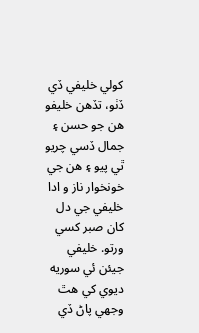کولي خليفي ڏي ڏٺو، تڏهن خليفو هن جو حسن ۽ جمال ڏسي چريو ٿي پيو ۽ هن جي خونخوار ناز و ادا خليفي جي دل کان صبر کسي ورتو. خليفي جيئن ئي سوريه ديوي کي هٿ وجهي پاڻ ڏي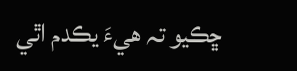ڇڪيو تہ هيءَ يڪدم اٿي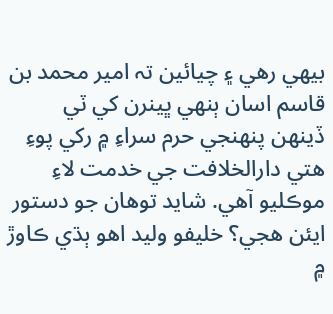بيهي رهي ۽ چيائين تہ امير محمد بن قاسم اسان ٻنهي ڀينرن کي ٽي ڏينهن پنھنجي حرم سراءِ ۾ رکي پوءِ هتي دارالخلافت جي خدمت لاءِ موڪليو آهي. شايد توهان جو دستور ايئن هجي؟ خليفو وليد اهو ٻڌي ڪاوڙ ۾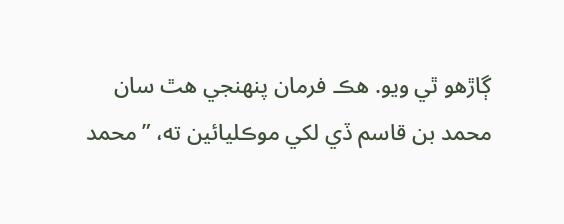ڳاڙهو ٿي ويو. هڪ فرمان پنھنجي هٿ سان محمد بن قاسم ڏي لکي موڪليائين ته، ”محمد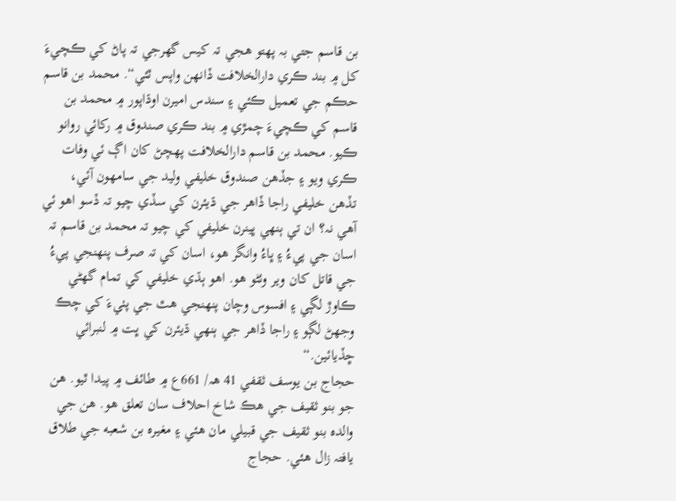بن قاسم جتي بہ پهتو هجي تہ کيس گهرجي تہ پاڻ کي ڪچيءَ کل ۾ بند ڪري دارالخلافت ڏانهن واپس ٿئي“. محمد بن قاسم حڪم جي تعميل ڪئي ۽ سندس اميرن اوڌاپور ۾ محمد بن قاسم کي ڪچيءَ چمڙي ۾ بند ڪري صندوق ۾ رکائي روانو ڪيو. محمد بن قاسم دارالخلافت پهچڻ کان اڳ ئي وفات ڪري ويو ۽ جڏهن صندوق خليفي وليد جي سامهون آئي، تڏهن خليفي راجا ڏاهر جي ڌيئرن کي سڏي چيو تہ ڏسو اهو ئي آهي نہ؟ ان تي ٻنهي ڀينرن خليفي کي چيو تہ محمد بن قاسم تہ اسان جي پيءُ ۽ ڀاءُ وانگر هو، اسان کي تہ صرف پنھنجي پيءُ جي قاتل کان وير وٺڻو هو. اهو ٻڌي خليفي کي تمام گهڻي ڪاوڙ لڳي ۽ افسوس وچان پنھنجي هٿ جي پٺيءَ کي چڪ وجهڻ لڳو ۽ راجا ڏاهر جي ٻنهي ڌيئرن کي ڀت ۾ لنبرائي ڇڏيائين.“
حجاج بن يوسف ثقفي 41 ھہ/ 661ع ۾ طائف ۾ پيدا ٿيو. هن جو بنو ثقيف جي هڪ شاخ احلاف سان تعلق هو. هن جي والدہ بنو ثقيف جي قبيلي مان هئي ۽ مغيره بن شعبه جي طلاق يافتہ زال هئي. حجاج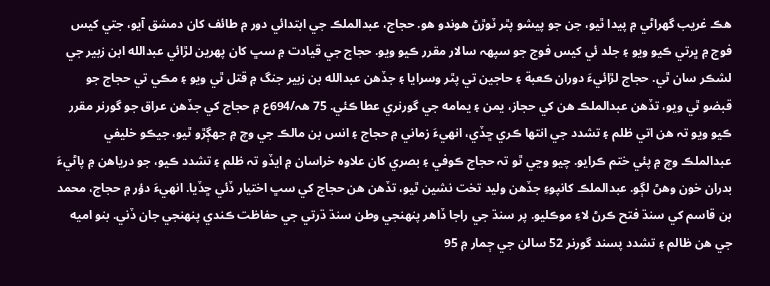هڪ غريب گهراڻي ۾ پيدا ٿيو، جن جو پيشو پٿر ٽوڙڻ هوندو هو. حجاج، عبدالملڪ جي ابتدائي دور ۾ طائف کان دمشق آيو، جتي کيس فوج ۾ ڀرتي ڪيو ويو ۽ جلد ئي کيس فوج جو سپھہ سالار مقرر ڪيو ويو. حجاج جي قيادت ۾ سڀ کان پهرين لڙائي عبدالله ابن زبير جي لشڪر سان ٿي. حجاج لڙائيءَ دوران ڪعبة ۽ حاجين تي پٿر وسرايا ۽ جڏهن عبدالله بن زبير جنگ ۾ قتل ٿي ويو ۽ مڪي تي حجاج جو قبضو ٿي ويو، تڏهن عبدالملڪ هن کي حجاز، يمن ۽ يمامه جي گورنري عطا ڪئي. 75 ھہ/694ع ۾ حجاج کي جڏهن عراق جو گورنر مقرر ڪيو ويو تہ هن اتي ظلم ۽ تشدد جي انتها ڪري ڇڏي، انهيءَ زماني ۾ حجاج ۽ انس بن مالڪ جي وچ ۾ جهڳڙو ٿيو، جيڪو خليفي عبدالملڪ وچ ۾ پئي ختم ڪرايو. چيو وڃي ٿو تہ حجاج ڪوفي ۽ بصري کان علاوہ خراسان ۾ ايڏو تہ ظلم ۽ تشدد ڪيو، جو درياهن ۾ پاڻيءَ بدران خون وهڻ لڳو. عبدالملڪ کانپوءِ جڏهن وليد تخت نشين ٿيو، تڏهن هن حجاج کي سڀ اختيار ڏئي ڇڏيا. انهيءَ دؤر ۾ حجاج، محمد بن قاسم کي سنڌ فتح ڪرڻ لاءِ موڪليو. پر سنڌ جي راجا ڏاهر پنھنجي وطن سنڌ ڌرتي جي حفاظت ڪندي پنھنجي جان ڏني. بنو اميه جي هن ظالم ۽ تشدد پسند گورنر 52 سالن جي ڄمار ۾ 95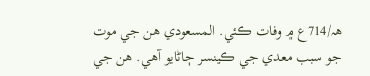ھہ/714ع ۾ وفات ڪئي. المسعودي هن جي موت جو سبب معدي جي ڪينسر ڄاڻايو آهي. هن جي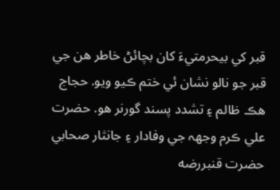قبر کي بيحرمتيءَ کان بچائڻ خاطر هن جي قبر جو نالو نشان ئي ختم ڪيو ويو. حجاج هڪ ظالم ۽ تشدد پسند گورنر هو. حضرت علي ڪرم وجهہ جي وفادار ۽ جانثار صحابي حضرت قنبررضه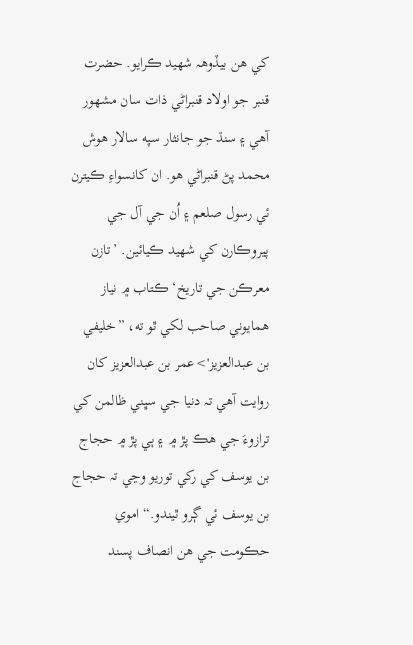کي هن بيڏوھہ شھيد ڪرايو. حضرت قنبر جو اولاد قنبراڻي ذات سان مشھور آهي ۽ سنڌ جو جانثار سپه سالار هوش محمد پڻ قنبراڻي هو. ان کانسواءِ ڪيترن ئي رسول صلعم ۽ اُن جي آل جي پيروڪارن کي شھيد ڪيائين. ’تازن معرڪن جي تاريخ‘ ڪتاب ۾ نياز همايوني صاحب لکي ٿو ته، ”خليفي بن عبدالعزيز'>عمر بن عبدالعزيز کان روايت آهي تہ دنيا جي سڀني ظالمن کي ترازوءَ جي هڪ پڙ ۾ ۽ ٻي پڙ ۾ حجاج بن يوسف کي رکي توريو وڃي تہ حجاج بن يوسف ئي ڳرو ٿيندو.“ اموي حڪومت جي هن انصاف پسند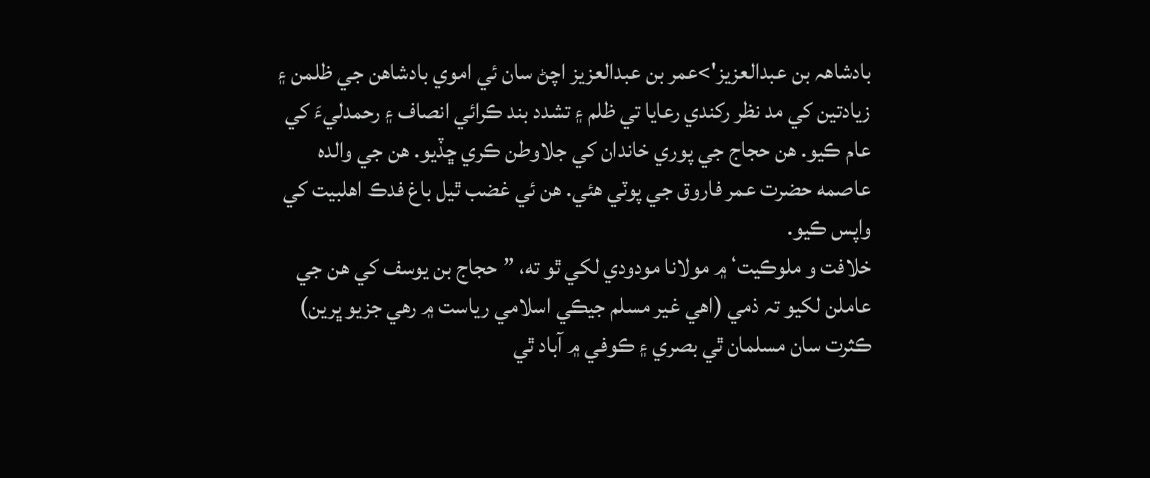بادشاھہ بن عبدالعزيز'>عمر بن عبدالعزيز اچڻ سان ئي اموي بادشاهن جي ظلمن ۽ زيادتين کي مد نظر رکندي رعايا تي ظلم ۽ تشدد بند ڪرائي انصاف ۽ رحمدليءَ کي عام ڪيو. هن حجاج جي پوري خاندان کي جلاوطن ڪري ڇڏيو. هن جي والدہ عاصمه حضرت عمر فاروق جي پوٽي هئي. هن ئي غضب ٿيل باغ فدڪ اهلبيت کي واپس ڪيو.
خلافت و ملوڪيت‘ ۾ مولانا مودودي لکي ٿو ته، ”حجاج بن يوسف کي هن جي عاملن لکيو تہ ذمي (اهي غير مسلم جيڪي اسلامي رياست ۾ رهي جزيو ڀرين) ڪثرت سان مسلمان ٿي بصري ۽ ڪوفي ۾ آباد ٿي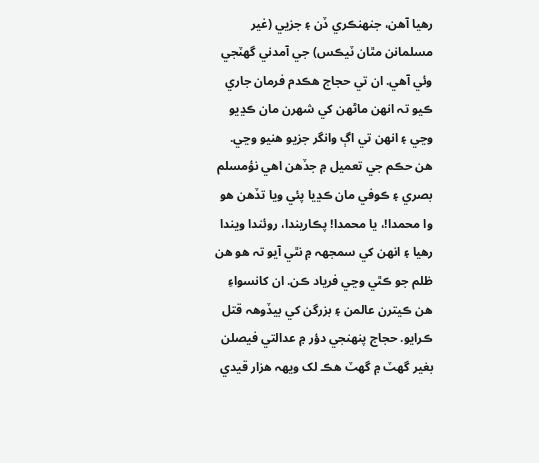رهيا آهن، جنهنڪري ڏن ۽ جزيي (غير مسلمانن مٿان ٽيڪس) جي آمدني گهٽجي وئي آهي. ان تي حجاج هڪدم فرمان جاري ڪيو تہ انهن ماڻهن کي شهرن مان ڪڍيو وڃي ۽ انهن تي اڳ وانگر جزيو هنيو وڃي. هن حڪم جي تعميل ۾ جڏهن اهي نؤمسلم بصري ۽ ڪوفي مان ڪڍيا پئي ويا تڏهن هو وا محمدا!، يا محمدا! پڪاريندا، روئندا ويندا رهيا ۽ انهن کي سمجهہ ۾ نٿي آيو تہ هو هن ظلم جو ڪٿي وڃي فرياد ڪن. ان کانسواءِ هن ڪيترن عالمن ۽ بزرگن کي بيڏوھہ قتل ڪرايو. حجاج پنھنجي دؤر ۾ عدالتي فيصلن بغير گهٽ ۾ گهٽ هڪ لک ويھہ هزار قيدي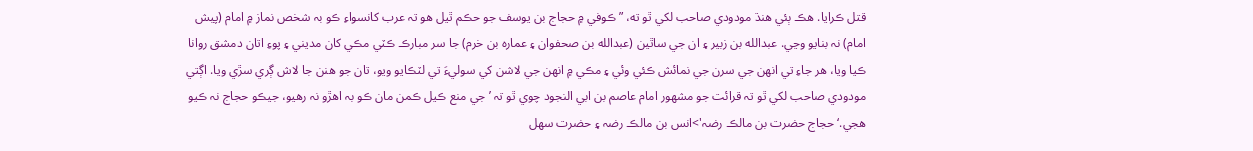قتل ڪرايا. هڪ ٻئي هنڌ مودودي صاحب لکي ٿو ته، ”ڪوفي ۾ حجاج بن يوسف جو حڪم ٿيل هو تہ عرب کانسواءِ ڪو بہ شخص نماز ۾ امام (پيش امام) نہ بنايو وڃي. عبدالله بن زبير ۽ ان جي ساٿين (عبدالله بن صحفوان ۽ عماره بن خرم) جا سر مبارڪ ڪٽي مڪي کان مديني ۽ پوءِ اتان دمشق روانا ڪيا ويا، هر جاءِ تي انهن جي سرن جي نمائش ڪئي وئي ۽ مڪي ۾ انهن جي لاشن کي سوليءَ تي لٽڪايو ويو، تان جو هنن جا لاش ڳري سڙي ويا. اڳتي مودودي صاحب لکي ٿو تہ قرائت جو مشھور امام عاصم بن ابي النجود چوي ٿو تہ ’ جي منع ڪيل ڪمن مان ڪو بہ اهڙو نہ رهيو، جيڪو حجاج نہ ڪيو هجي.‘ حجاج حضرت بن مالڪ رضہ'>انس بن مالڪ رضہ ۽ حضرت سھل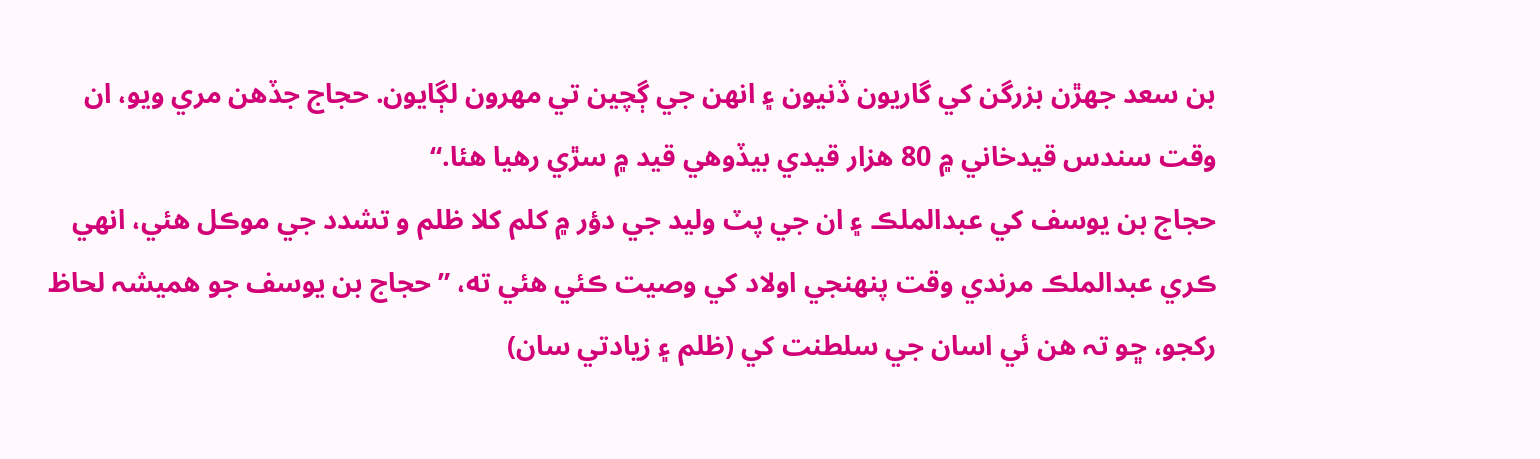بن سعد جهڙن بزرگن کي گاريون ڏنيون ۽ انهن جي ڳچين تي مهرون لڳايون. حجاج جڏهن مري ويو، ان وقت سندس قيدخاني ۾ 80 هزار قيدي بيڏوهي قيد ۾ سڙي رهيا هئا.“
حجاج بن يوسف کي عبدالملڪ ۽ ان جي پٽ وليد جي دؤر ۾ کلم کلا ظلم و تشدد جي موڪل هئي، انهي ڪري عبدالملڪ مرندي وقت پنھنجي اولاد کي وصيت ڪئي هئي ته، ”حجاج بن يوسف جو هميشہ لحاظ رکجو، ڇو تہ هن ئي اسان جي سلطنت کي (ظلم ۽ زيادتي سان)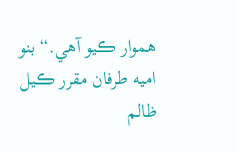هموار ڪيو آهي.“ بنو اميه طرفان مقرر ڪيل ظالم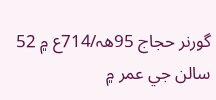گورنر حجاج 95ھہ/714ع ۾ 52 سالن جي عمر ۾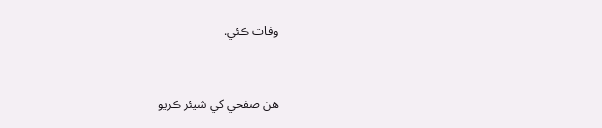وفات ڪئي.


هن صفحي کي شيئر ڪريو